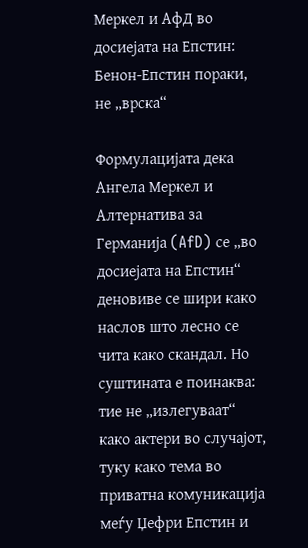Меркел и АфД во досиејата на Епстин: Бенон-Епстин пораки, не „врска“

Формулацијата дека Ангела Меркел и Алтернатива за Германија (AfD) се „во досиејата на Епстин“ деновиве се шири како наслов што лесно се чита како скандал. Но суштината е поинаква: тие не „излегуваат“ како актери во случајот, туку како тема во приватна комуникација меѓу Џефри Епстин и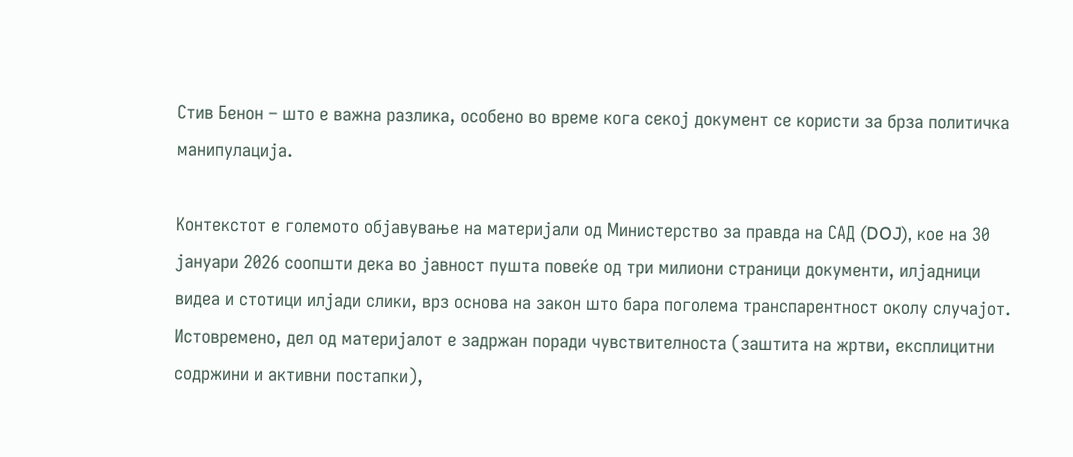Стив Бенон – што е важна разлика, особено во време кога секој документ се користи за брза политичка манипулација.

Контекстот е големото објавување на материјали од Министерство за правда на САД (DOJ), кое на 30 јануари 2026 соопшти дека во јавност пушта повеќе од три милиони страници документи, илјадници видеа и стотици илјади слики, врз основа на закон што бара поголема транспарентност околу случајот. Истовремено, дел од материјалот е задржан поради чувствителноста (заштита на жртви, експлицитни содржини и активни постапки),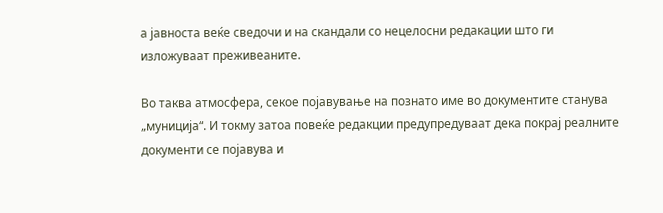а јавноста веќе сведочи и на скандали со нецелосни редакации што ги изложуваат преживеаните.

Во таква атмосфера, секое појавување на познато име во документите станува „муниција“. И токму затоа повеќе редакции предупредуваат дека покрај реалните документи се појавува и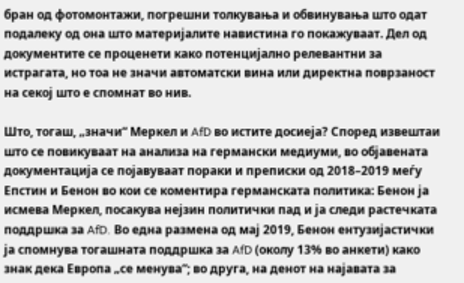бран од фотомонтажи, погрешни толкувања и обвинувања што одат подалеку од она што материјалите навистина го покажуваат. Дел од документите се проценети како потенцијално релевантни за истрагата, но тоа не значи автоматски вина или директна поврзаност на секој што е спомнат во нив.

Што, тогаш, „значи“ Меркел и AfD во истите досиеја? Според извештаи што се повикуваат на анализа на германски медиуми, во објавената документација се појавуваат пораки и преписки од 2018–2019 меѓу Епстин и Бенон во кои се коментира германската политика: Бенон ја исмева Меркел, посакува нејзин политички пад и ја следи растечката поддршка за AfD. Во една размена од мај 2019, Бенон ентузијастички ја спомнува тогашната поддршка за AfD (околу 13% во анкети) како знак дека Европа „се менува“; во друга, на денот на најавата за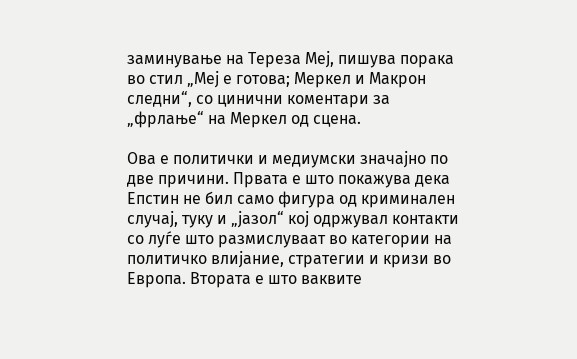заминување на Тереза Меј, пишува порака во стил „Меј е готова; Меркел и Макрон следни“, со цинични коментари за „фрлање“ на Меркел од сцена.

Ова е политички и медиумски значајно по две причини. Првата е што покажува дека Епстин не бил само фигура од криминален случај, туку и „јазол“ кој одржувал контакти со луѓе што размислуваат во категории на политичко влијание, стратегии и кризи во Европа. Втората е што ваквите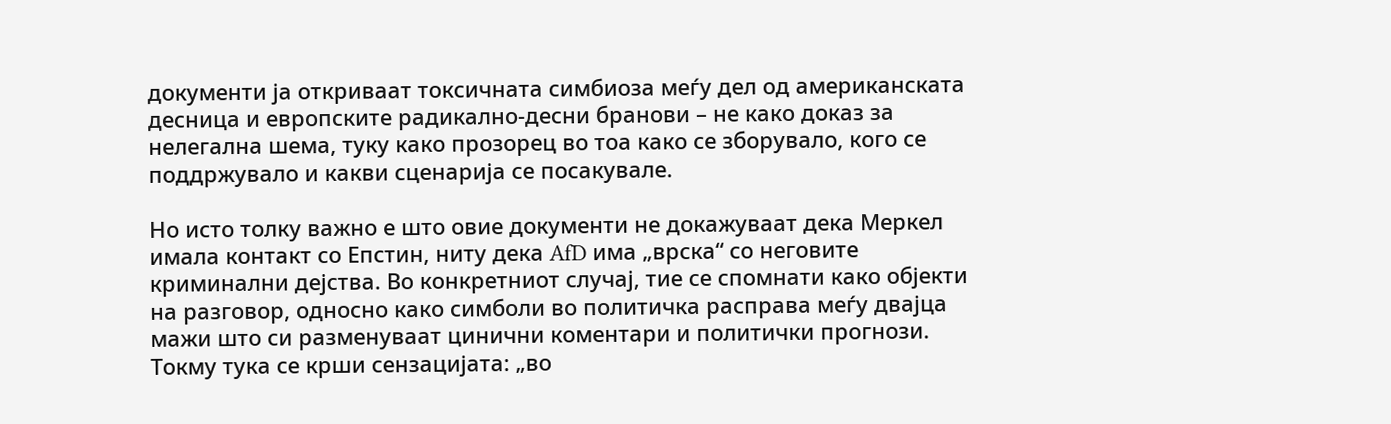документи ја откриваат токсичната симбиоза меѓу дел од американската десница и европските радикално-десни бранови – не како доказ за нелегална шема, туку како прозорец во тоа како се зборувало, кого се поддржувало и какви сценарија се посакувале.

Но исто толку важно е што овие документи не докажуваат дека Меркел имала контакт со Епстин, ниту дека AfD има „врска“ со неговите криминални дејства. Во конкретниот случај, тие се спомнати како објекти на разговор, односно како симболи во политичка расправа меѓу двајца мажи што си разменуваат цинични коментари и политички прогнози. Токму тука се крши сензацијата: „во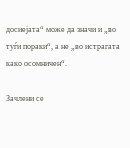досиејата“ може да значи и „во туѓи пораки“, а не „во истрагата како осомничен“.

Зачлени се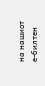на нашиот е-билтен